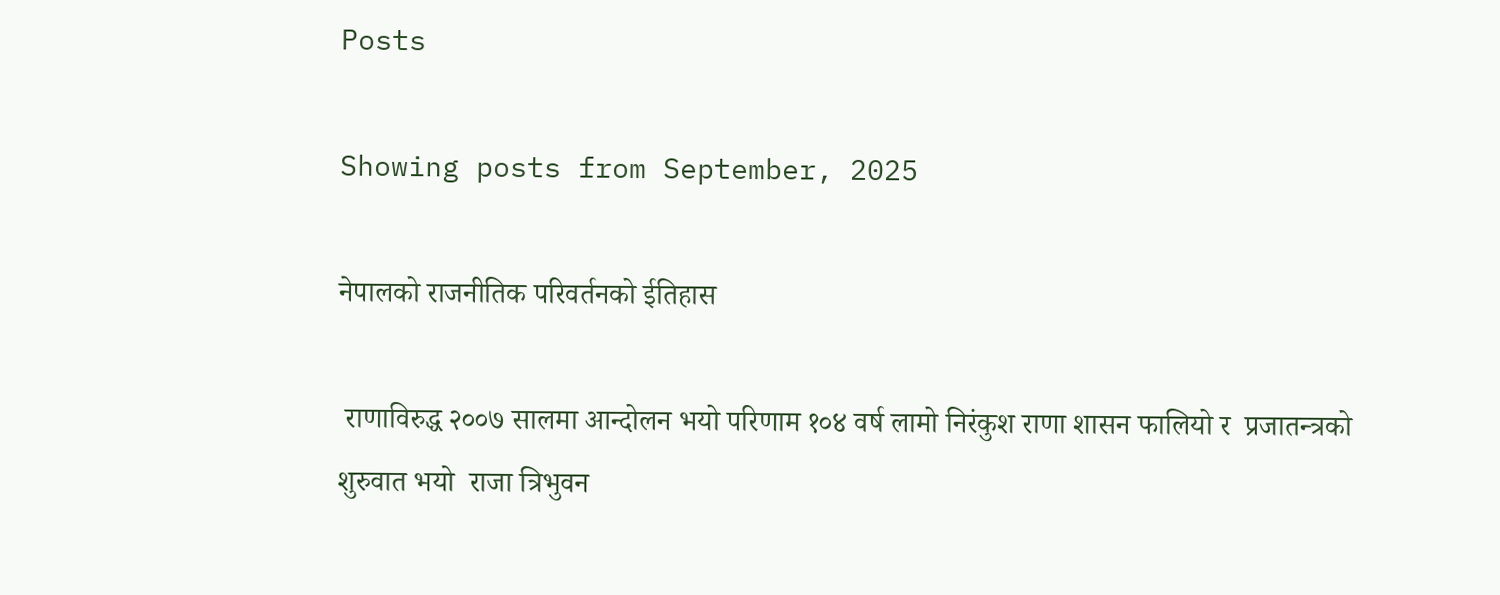Posts

Showing posts from September, 2025

नेपालको राजनीतिक परिवर्तनको ईतिहास

 राणाविरुद्ध २००७ सालमा आन्दोलन भयो परिणाम १०४ वर्ष लामो निरंकुश राणा शासन फालियो र  प्रजातन्त्रको शुरुवात भयो  राजा त्रिभुवन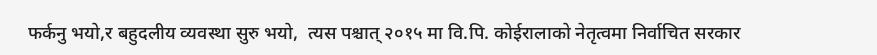फर्कनु भयो,र बहुदलीय व्यवस्था सुरु भयो,  त्यस पश्चात् २०१५ मा वि.पि. कोईरालाको नेतृत्वमा निर्वाचित सरकार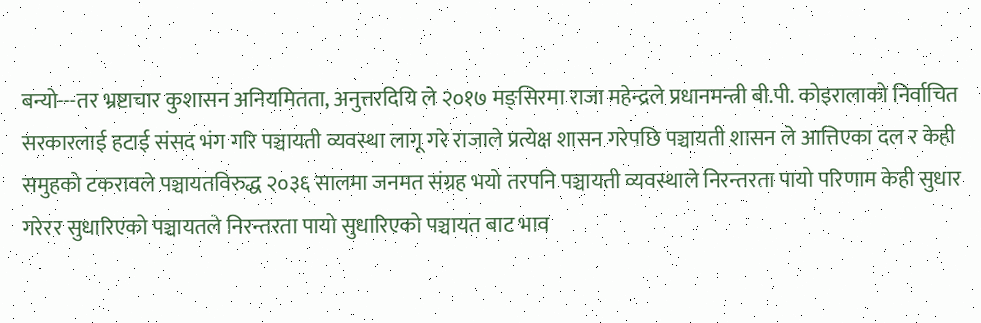बन्यो---तर भ्रष्टाचार कुशासन अनियमितता, अनुत्तरदियि ले २०१७ मङ्सिरमा राजा महेन्द्रले प्रधानमन्त्री बी.पी. कोइरालाको निर्वाचित सरकारलाई हटाई संसद भंग गरि पञ्चायती व्यवस्था लागू गरे राजाले प्रत्येक्ष शासन गरेपछि पञ्चायती शासन ले आत्तिएका दल र केही समुहको टकरावले पञ्चायतविरुद्ध २०३६ सालमा जनमत संग्रह भयो तरपनि पञ्चायती व्यवस्थाले निरन्तरता पायो परिणाम केही सुधार गरेरर सुधारिएको पञ्चायतले निरन्तरता पायो सुधारिएको पञ्चायत बाट भाव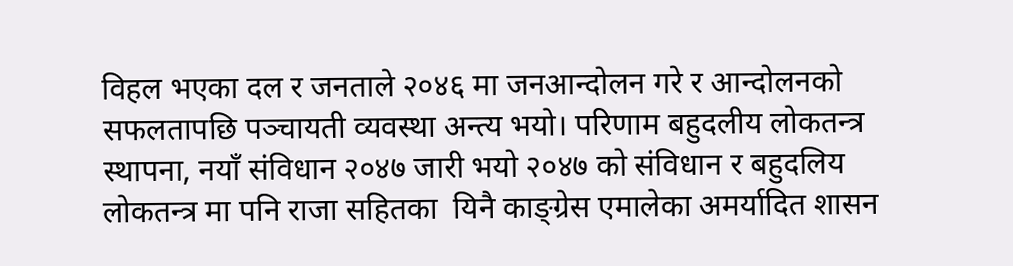विहल भएका दल र जनताले २०४६ मा जनआन्दोलन गरे र आन्दोलनको सफलतापछि पञ्चायती व्यवस्था अन्त्य भयो। परिणाम बहुदलीय लोकतन्त्र स्थापना, नयाँ संविधान २०४७ जारी भयो २०४७ को संविधान र बहुदलिय लोकतन्त्र मा पनि राजा सहितका  यिनै काङ्ग्रेस एमालेका अमर्यादित शासन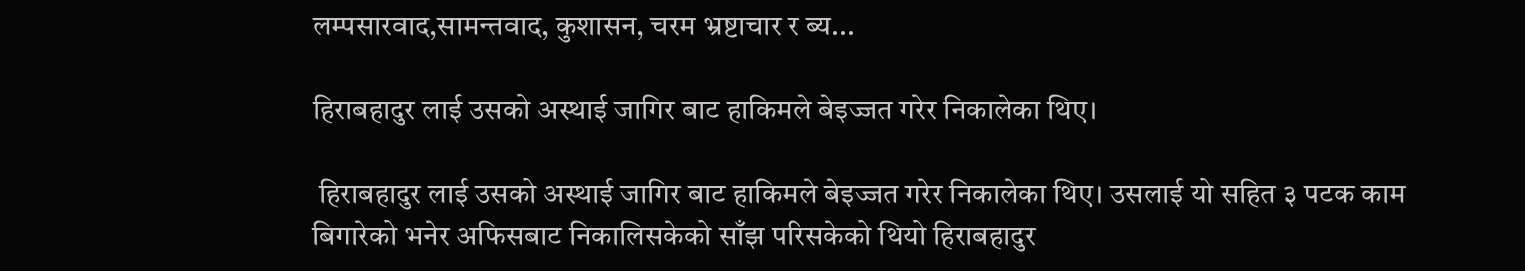लम्पसारवाद,सामन्तवाद, कुशासन, चरम भ्रष्टाचार र ब्य...

हिराबहादुर लाई उसको अस्थाई जागिर बाट हाकिमले बेइज्जत गरेर निकालेका थिए।

 हिराबहादुर लाई उसको अस्थाई जागिर बाट हाकिमले बेइज्जत गरेर निकालेका थिए। उसलाई यो सहित ३ पटक काम बिगारेको भनेर अफिसबाट निकालिसकेको साँझ परिसकेको थियो हिराबहादुर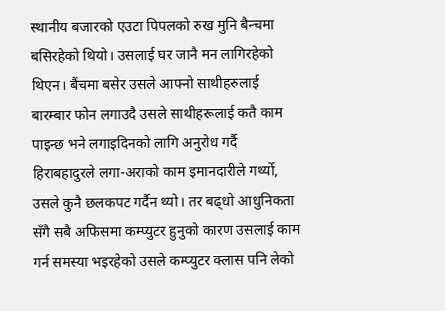स्थानीय बजारको एउटा पिपलको रुख मुनि बैन्चमा बसिरहेको थियो। उसलाई घर जानै मन लागिरहेको थिएन। बैंचमा बसेर उसले आफ्नो साथीहरुलाई बारम्बार फोन लगाउदै उसले साथीहरूलाई कतै काम पाइन्छ भने लगाइदिनको लागि अनुरोध गर्दै हिराबहादुरले लगा-अराको काम इमानदारीले गर्थ्यो, उसले कुनै छलकपट गर्दैन थ्यो। तर बढ्धो आधुनिकता सँगै सबै अफिसमा कम्प्युटर हुनुको कारण उसलाई काम गर्न समस्या भइरहेको उसले कम्प्युटर क्लास पनि लेको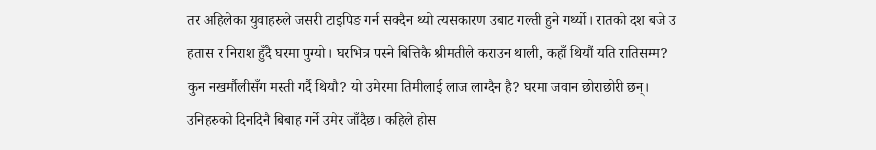तर अहिलेका युवाहरुले जसरी टाइपिङ गर्न सक्दैन थ्यो त्यसकारण उबाट गल्ती हुने गर्थ्यो। रातको दश बजे उ हतास र निराश हुँदै घरमा पुग्यो। घरभित्र पस्ने बित्तिकै श्रीमतीले कराउन थाली, कहाँ थियौं यति रातिसम्म? कुन नखर्मौलीसँग मस्ती गर्दै थियौ? यो उमेरमा तिमीलाई लाज लाग्दैन है? घरमा जवान छोराछोरी छन्। उनिहरुको दिनदिनै बिबाह गर्ने उमेर जाँदैछ। कहिले होस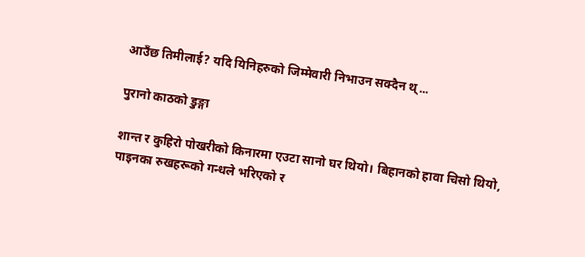आउँछ तिमीलाई? यदि यिनिहरुको जिम्मेवारी निभाउन सक्दैन थ्...

पुरानो काठको डुङ्गा

शान्त र कुहिरो पोखरीको किनारमा एउटा सानो घर थियो। बिहानको हावा चिसो थियो, पाइनका रुखहरूको गन्धले भरिएको र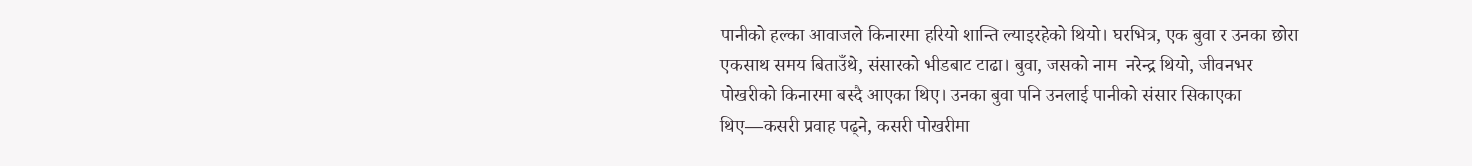पानीको हल्का आवाजले किनारमा हरियो शान्ति ल्याइरहेको थियो। घरभित्र, एक बुवा र उनका छोरा एकसाथ समय बिताउँथे, संसारको भीडबाट टाढा। बुवा, जसको नाम  नरेन्द्र थियो, जीवनभर पोखरीको किनारमा बस्दै आएका थिए। उनका बुवा पनि उनलाई पानीको संसार सिकाएका थिए—कसरी प्रवाह पढ्ने, कसरी पोखरीमा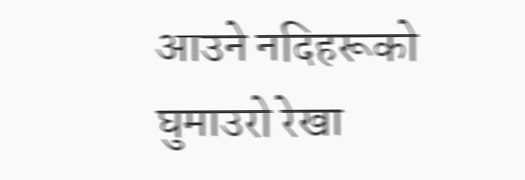आउने नदिहरूको घुमाउरो रेखा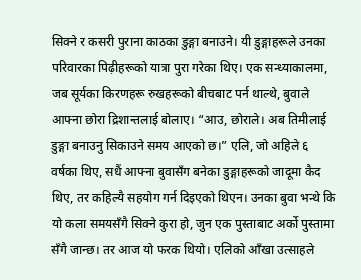सिक्ने र कसरी पुराना काठका डुङ्गा बनाउने। यी डुङ्गाहरूले उनका परिवारका पिढ़ीहरूको यात्रा पुरा गरेका थिए। एक सन्ध्याकालमा, जब सूर्यका किरणहरू रुखहरूको बीचबाट पर्न थाल्थे, बुवाले आफ्ना छोरा द्रिशान्तलाई बोलाए। “आउ, छोराले। अब तिमीलाई डुङ्गा बनाउनु सिकाउने समय आएको छ।” एलि, जो अहिले ६ वर्षका थिए, सधैं आफ्ना बुवासँग बनेका डुङ्गाहरूको जादूमा कैद थिए, तर कहिल्यै सहयोग गर्न दिइएको थिएन। उनका बुवा भन्थे कि यो कला समयसँगै सिक्ने कुरा हो, जुन एक पुस्ताबाट अर्को पुस्तामा सँगै जान्छ। तर आज यो फरक थियो। एलिको आँखा उत्साहले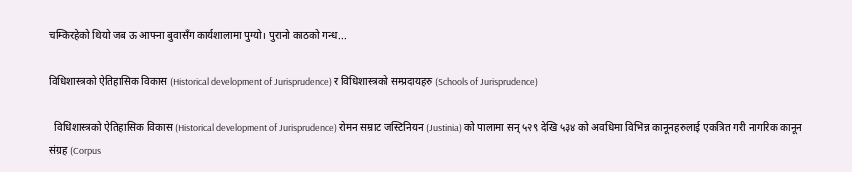चम्किरहेको थियो जब ऊ आफ्ना बुवासँग कार्यशालामा पुग्यो। पुरानो काठको गन्ध...

विधिशास्त्रको ऐतिहासिक विकास (Historical development of Jurisprudence) र विधिशास्त्रको सम्प्रदायहरु (Schools of Jurisprudence)

  विधिशास्त्रको ऐतिहासिक विकास (Historical development of Jurisprudence) रोमन सम्राट जस्टिनियन (Justinia) को पालामा सन् ५२९ देखि ५३४ को अवधिमा विभिन्न कानूनहरुलाई एकत्रित गरी नागरिक कानून संग्रह (Corpus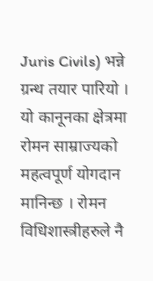Juris Civils) भन्ने ग्रन्थ तयार पारियो । यो कानूनका क्षेत्रमा रोमन साम्राज्यको महत्वपूर्ण योगदान मानिन्छ । रोमन विधिशास्त्रीहरुले नै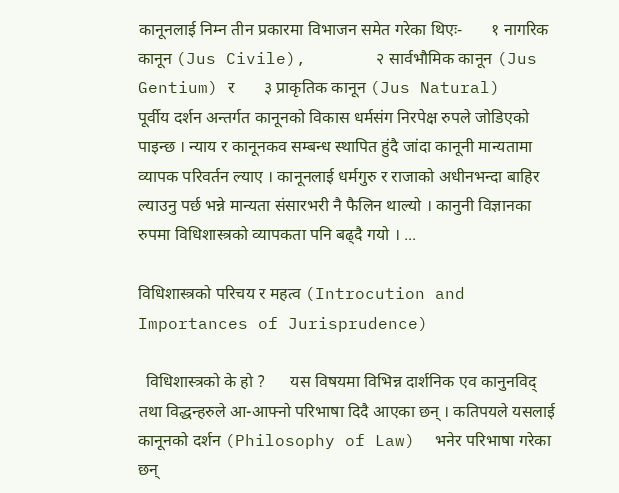कानूनलाई निम्न तीन प्रकारमा विभाजन समेत गरेका थिएः‑       १ नागरिक कानून (Jus Civile),       २ सार्वभौमिक कानून (Jus Gentium) र       ३ प्राकृतिक कानून (Jus Natural)               पूर्वीय दर्शन अन्तर्गत कानूनको विकास धर्मसंग निरपेक्ष रुपले जोडिएको पाइन्छ । न्याय र कानूनकव सम्बन्ध स्थापित हुंदै जांदा कानूनी मान्यतामा व्यापक परिवर्तन ल्याए । कानूनलाई धर्मगुरु र राजाको अधीनभन्दा बाहिर ल्याउनु पर्छ भन्ने मान्यता संसारभरी नै फैलिन थाल्यो । कानुनी विज्ञानका रुपमा विधिशास्त्रको व्यापकता पनि बढ्दै गयो । ...

विधिशास्त्रको परिचय र महत्व (Introcution and Importances of Jurisprudence)

  विधिशास्त्रको के हो ?      यस विषयमा विभिन्न दार्शनिक एव कानुनविद् तथा विद्धन्हरुले आ-आफ्नो परिभाषा दिदै आएका छन् । कतिपयले यसलाई कानूनको दर्शन (Philosophy of Law)  भनेर परिभाषा गरेका छन्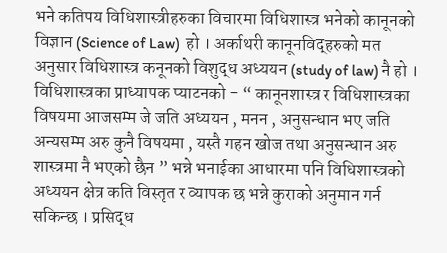भने कतिपय विधिशास्त्रीहरुका विचारमा विधिशास्त्र भनेको कानूनको विज्ञान (Science of Law)  हो । अर्काथरी कानूनविद्हरुको मत अनुसार विधिशास्त्र कनूनको विशुद्ध अध्ययन (study of law) नै हो ।   विधिशास्त्रका प्राध्यापक प्याटनको - “ कानूनशास्त्र र विधिशास्त्रका विषयमा आजसम्म जे जति अध्ययन , मनन , अनुसन्धान भए जति अन्यसम्म अरु कुनै विषयमा , यस्तै गहन खोज तथा अनुसन्धान अरु शास्त्रमा नै भएको छैन ” भन्ने भनाईका आधारमा पनि विधिशास्त्रको अध्ययन क्षेत्र कति विस्तृत र व्यापक छ भन्ने कुराको अनुमान गर्न सकिन्छ । प्रसिद्ध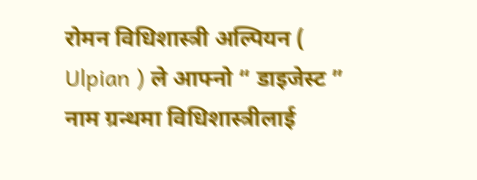रोमन विधिशास्त्री अल्पियन ( Ulpian ) ले आफ्नो “ डाइजेस्ट ” नाम ग्रन्थमा विधिशास्त्रीलाई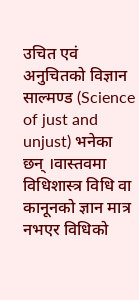उचित एवं अनुचितको विज्ञान  साल्मण्ड (Science of just and unjust) भनेका छन् ।वास्तवमा विधिशास्त्र विधि वा कानूनको ज्ञान मात्र नभएर विधिको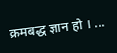क्रमबद्ध ज्ञान हो । ...